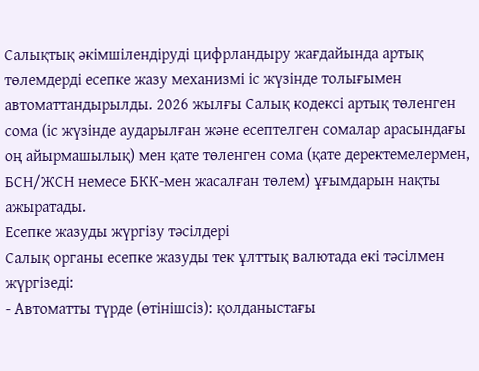Салықтық әкімшілендіруді цифрландыру жағдайында артық төлемдерді есепке жазу механизмі іс жүзінде толығымен автоматтандырылды. 2026 жылғы Салық кодексі артық төленген сома (іс жүзінде аударылған және есептелген сомалар арасындағы оң айырмашылық) мен қате төленген сома (қате деректемелермен, БСН/ЖСН немесе БКК-мен жасалған төлем) ұғымдарын нақты ажыратады.
Есепке жазуды жүргізу тәсілдері
Салық органы есепке жазуды тек ұлттық валютада екі тәсілмен жүргізеді:
- Автоматты түрде (өтінішсіз): қолданыстағы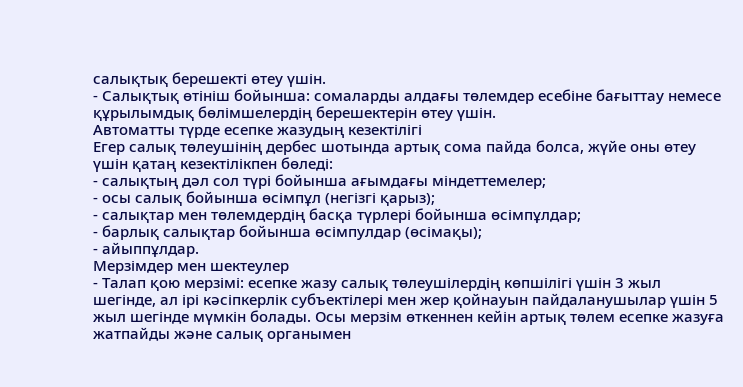салықтық берешекті өтеу үшін.
- Салықтық өтініш бойынша: сомаларды алдағы төлемдер есебіне бағыттау немесе құрылымдық бөлімшелердің берешектерін өтеу үшін.
Автоматты түрде есепке жазудың кезектілігі
Егер салық төлеушінің дербес шотында артық сома пайда болса, жүйе оны өтеу үшін қатаң кезектілікпен бөледі:
- салықтың дәл сол түрі бойынша ағымдағы міндеттемелер;
- осы салық бойынша өсімпұл (негізгі қарыз);
- салықтар мен төлемдердің басқа түрлері бойынша өсімпұлдар;
- барлық салықтар бойынша өсімпулдар (өсімақы);
- айыппұлдар.
Мерзімдер мен шектеулер
- Талап қою мерзімі: есепке жазу салық төлеушілердің көпшілігі үшін 3 жыл шегінде, ал ірі кәсіпкерлік субъектілері мен жер қойнауын пайдаланушылар үшін 5 жыл шегінде мүмкін болады. Осы мерзім өткеннен кейін артық төлем есепке жазуға жатпайды және салық органымен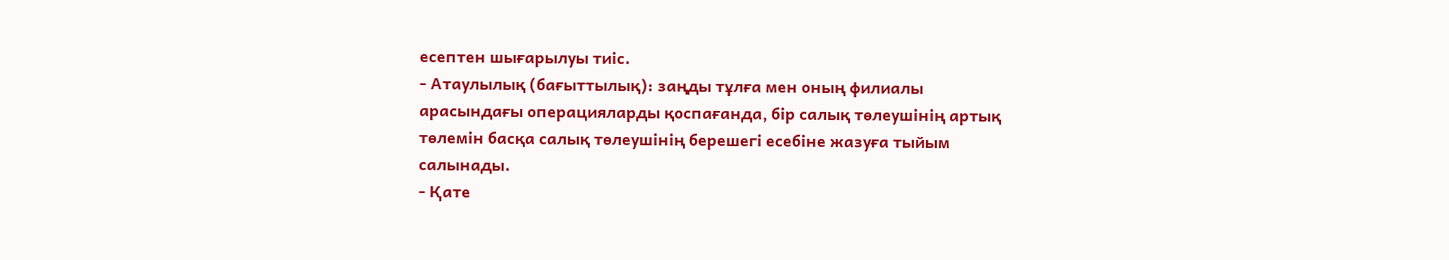есептен шығарылуы тиіс.
- Атаулылық (бағыттылық): заңды тұлға мен оның филиалы арасындағы операцияларды қоспағанда, бір салық төлеушінің артық төлемін басқа салық төлеушінің берешегі есебіне жазуға тыйым салынады.
- Қате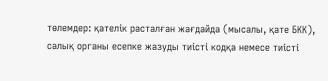төлемдер: қателік расталған жағдайда (мысалы, қате БКК), салық органы есепке жазуды тиісті кодқа немесе тиісті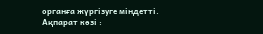органға жүргізуге міндетті.
Ақпарат көзі :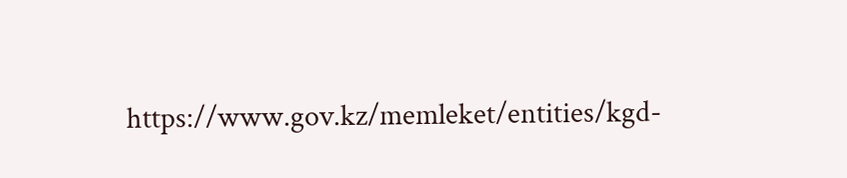https://www.gov.kz/memleket/entities/kgd-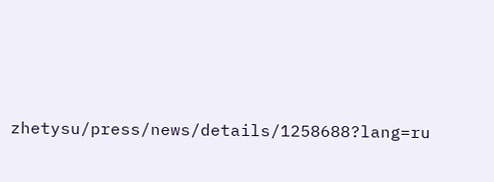zhetysu/press/news/details/1258688?lang=ru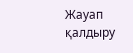Жауап қалдыру